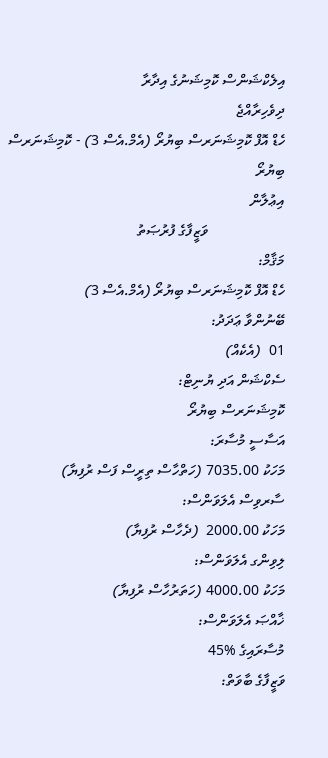އިލެކްޝަންސް ކޮމިޝަނުގެ އިދާރާ
ދިވެހިރާއްޖެ
ހެޑް އޮފް ކޮމިޝަނަރސް ބިޔުރޯ (އެމް.އެސް 3) - ކޮމިޝަނަރސް ބިޔުރޯ
އިޢުލާން
                     ވަޒީފާގެ ފުރުޞަތު
މަޤާމް:
ހެޑް އޮފް ކޮމިޝަނަރސް ބިޔުރޯ (އެމް.އެސް 3)
ބޭނުންވާ ޢަދަދު:
01  (އެކެއް)
ސެކްޝަން އަދި ޔުނިޓް:
ކޮމިޝަނަރސް ބިޔުރޯ
އަސާސީ މުސާރަ:
މަހަކު 7035.00 (ހަތްހާސް ތިރީސް ފަސް ރުފިޔާ)
ސާރވިސް އެލަވަންސް:
މަހަކު 2000.00  (ދެހާސް ރުފިޔާ)
ލިވިންގ އެލަވަންސް:
މަހަކު 4000.00 (ހަތަރުހާސް ރުފިޔާ)
ޚާއްޞަ އެލަވަންސް:
މުސާރައިގެ %45
ވަޒީފާގެ ބާވަތް: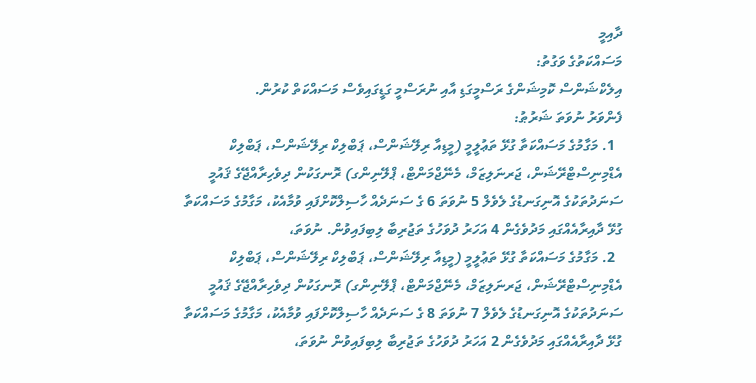ދާއިމީ
މަސައްކަތުގެ ވަގުތު:
އިލެކްޝަންސް ކޮމިޝަންގެ ރަސްމީގަޑި އާއި ނުރަސްމީ ގަޑީގައިވެސް މަސައްކަތް ކުރުން.
ފެންވަރު ނުވަތަ ޝަރުޠު:
  1. މަގާމުގެ މަސައްކަތާ ގުޅޭ ތަޢުލީމީ (މީޑިއާ ރިލޭޝަންސް، ޕަބްލިކް ރިލޭޝަންސް، ޕަބްލިކް އެޑްމިނިސްޓްރޭޝަން، ޖަރނަލިޒަމް، މެނޭޖްމަންޓް، ޕްލޭނިންގ) ރޮނގަކުން ދިވެހިރާއްޖޭގެ ޤައުމީ ސަނަދުތަކުގެ އޮނިގަނޑުގެ ލެވެލް 5 ނުވަތަ 6 ގެ ސަނަދެއް ހާސިލްކޮށްފައި ވުމާއެކު، މަގާމުގެ މަސައްކަތާ ގުޅޭ ދާއިރާއެއްގައި މަދުވެގެން 4 އަހަރު ދުވަހުގެ ތަޖުރިބާ ލިބިފައިވުން. ނުވަތަ،
  2. މަގާމުގެ މަސައްކަތާ ގުޅޭ ތަޢުލީމީ (މީޑިއާ ރިލޭޝަންސް، ޕަބްލިކް ރިލޭޝަންސް، ޕަބްލިކް އެޑްމިނިސްޓްރޭޝަން، ޖަރނަލިޒަމް، މެނޭޖްމަންޓް، ޕްލޭނިންގ) ރޮނގަކުން ދިވެހިރާއްޖޭގެ ޤައުމީ ސަނަދުތަކުގެ އޮނިގަނޑުގެ ލެވެލް 7 ނުވަތަ 8 ގެ ސަނަދެއް ހާސިލްކޮށްފައި ވުމާއެކު، މަގާމުގެ މަސައްކަތާ ގުޅޭ ދާއިރާއެއްގައި މަދުވެގެން 2 އަހަރު ދުވަހުގެ ތަޖުރިބާ ލިބިފައިވުން ނުވަތަ،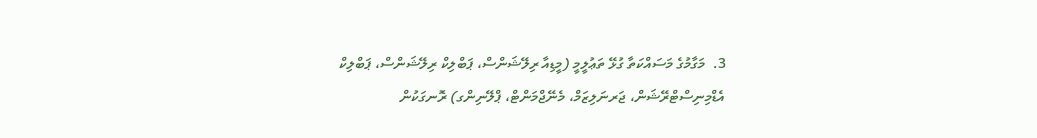3.  މަގާމުގެ މަސައްކަތާ ގުޅޭ ތަޢުލީމީ (މީޑިއާ ރިލޭޝަންސް، ޕަބްލިކް ރިލޭޝަންސް، ޕަބްލިކް އެޑްމިނިސްޓްރޭޝަން، ޖަރނަލިޒަމް، މެނޭޖްމަންޓް، ޕްލޭނިންގ) ރޮނގަކުން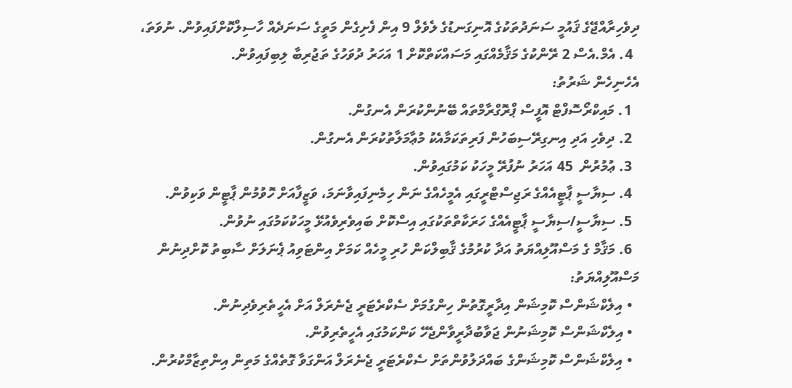ދިވެހިރާއްޖޭގެ ޤައުމީ ސަނަދުތަކުގެ އޮނިގަނޑުގެ ލެވެލް 9 އިން ފެށިގެން މަތީގެ ސަނަދެއް ހާސިލްކޮށްފައިވުން. ނުވަތަ،
  4. އެމް.އެސް 2 ރޭންކުގެ މަޤާމެއްގައި މަސައްކަތްކޮށް 1 އަހަރު ދުވަހުގެ ތަޖުރިބާ ލިބިފައިވުން.
އެހެނިހެން ޝަރުތު:
  1. މައިކްރޯސޮފްޓް އޮފީސް ޕްރޮގްރާމްތައް ބޭނުންކުރަން އެނގުން.
  2. ދިވެހި އަދި އިނގިރޭސިބަހުން ފަރިތަކަމާއެކު މުޢާމަލާތުކުރަން އެނގުން.
  3. ޢުމުރުން  45 އަހަރު ނުފުރޭ މީހަކު ކަމުގައިވުން.
  4. ސިޔާސީ ޕާޓީއެއްގެ ރަޖިސްޓްރީގައި އެމީހެއްގެ ނަން ހިމެނިފައިވާނަމަ، ވަޒީފާއަށް ހޮވުމުން ޕާޓީން ވަކިވުން.
  5. ސިޔާސީ/ސިޔާސީ ޕާޓީއެއްގެ ހަރަކާތްތަކުގައި އިސްކޮށް ބައިވެރިވެއުޅޭ މީހަކުކަމުގައި ނުވުން.
  6. މަޤާމް ގެ މަސްއޫލިއްޔަތު އަދާ ކުރުމުގެ ޤާބިލްކަން ހުރި މީހެއް ކަމަށް އިންޓަވިއު ޕެނަލަށް ސާބިތު ކޮށްދިނުން
މަސްއޫލިއްޔަތު:
  • އިލެކްޝަންސް ކޮމިޝަން އިދާރީގޮތުން ހިންގުމަށް ސެކްރެޓަރީ ޖެނެރަލް އަށް އެހީތެރިވެދިނުން.
  • އިލެކްޝަންސް ކޮމިޝަނުން ޖަވާބުދާރީވާންޖެހޭ ކަންކަމުގައި އެހީތެރިވުން.
  • އިލެކްޝަންސް ކޮމިޝަންގެ ބައްދަލުވުންތަށް ސެކްރެޓަރީ ޖެނެރަލް އަންގަވާ ގޮތެއްގެ މަތިން އިންތިޒާމްކުރުން.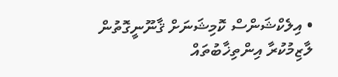• އިލެކްޝަންސް ކޮމިޝަނަށް ޤާނޫނީގޮތުން ލާޒިމުކުރާ އިންތިޚާބުތައް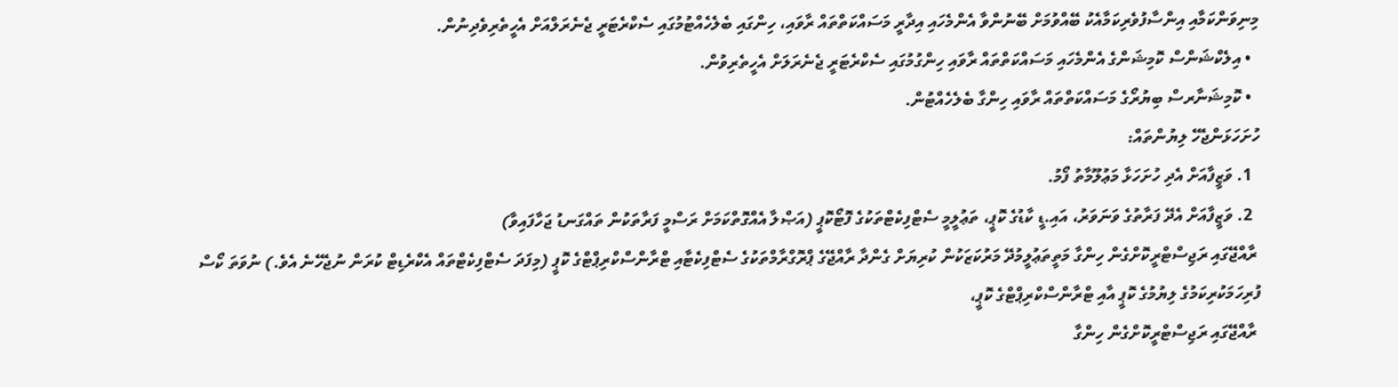މިނިވަންކަމާއި އިންސާފުވެރިކަމާއެކު ބޭއްވުމަށް ބޭނުންވާ އެންމެހައި އިދާރީ މަސައްކަތްތައް ރާވައި، ހިންގައި ބެލެހެއްޓުމުގައި ސެކްރެޓަރީ ޖެނެރަލްއަށް އެހީތެރިވެދިނުން.
  • އިލެކްޝަންސް ކޮމިޝަންގެ އެންމެހައި މަސައްކަތްތައް ރާވައި ހިންގުމުގައި ސެކްރެޓަރީ ޖެނެރަލަށް އެހީތެރިވުން.
  • ކޮމިޝަނާރސް ބިޔުރޯގެ މަސައްކަތްތައް ރާވައި ހިންގާ ބެލެހެއްޓުން.
ހުށަހަޅަންޖެހޭ ލިޔުންތައް:
  1. ވަޒީފާއަށް އެދި ހުށަހަޅާ މަޢުލޫމާތު ފޯމު.
  2. ވަޒީފާއަށް އެދޭ ފަރާތުގެ ވަނަވަރު، އައި.ޑީ ކާޑުގެ ކޮޕީ، ތަޢުލީމީ ސެޓްފިކެޓްތަކުގެ ފޮޓޯކޮޕީ (އަޞްލާ އެއްގޮތްކަމަށް ރަސްމީ ފަރާތަކުން ތައްގަނޑު ޖަހާފައިވާ)
 ރާއްޖޭގައި ރަޖިސްޓްރީކޮށްގެން ހިންގާ މަތީތަޢުލީމުދޭ މަރުކަޒަކުން ކުރިޔަށް ގެންދާ ރާއްޖޭގެ ޕްރޮގްރާމްތަކުގެ ސެޓްފިކެޓާއި ޓްރާންސްކްރިޕްޓްގެ ކޮޕީ (މިފަދަ ސެޓްފިކެޓްތައް އެކްރެޑިޓް ކުރަން ނުޖެހޭނެ އެވެ.) ނުވަތަ ކޯސް ފުރިހަމަކުރިކަމުގެ ލިޔުމުގެ ކޮޕީ އާއި ޓްރާންސްކްރިޕްޓްގެ ކޮޕީ،
 ރާއްޖޭގައި ރަޖިސްޓްރީކޮށްގެން ހިންގާ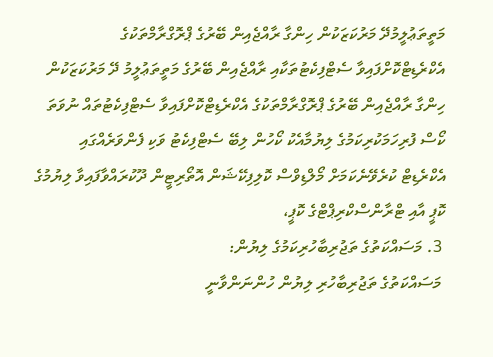މަތީތަޢުލީމުދޭ މަރުކަޒަކުން ހިންގާ ރާއްޖެއިން ބޭރުގެ ޕްރޮގްރާމްތަކުގެ އެކްރެޑިޓްކޮށްފައިވާ ސެޓްފިކެޓުތަކާއި ރާއްޖެއިން ބޭރުގެ މަތީތަޢުލީމު ދޭ މަރުކަޒަކުން ހިންގާ ރާއްޖެއިން ބޭރުގެ ޕްރޮގްރާމްތަކުގެ އެކްރެޑިޓްކޮށްފައިވާ ސެޓްފިކެޓުތައް ނުވަތަ ކޯސް ފުރިހަމަކުރިކަމުގެ ލިޔުމާއެކު ކޯހުން ލިބޭ ސެޓްފިކެޓު ވަކި ފެންވަރެއްގައި އެކްރެޑިޓް ކުރެވޭނެކަމަށް މޯލްޑިވްސް ކޮލިފިކޭޝަން އޮތޯރިޓީން ދޫކުރައްވާފައިވާ ލިޔުމުގެ ކޮޕީ އާއި ޓްރާންސްކްރިޕްޓްގެ ކޮޕީ،
 3. މަސައްކަތުގެ ތަޖުރިބާހުރިކަމުގެ ލިޔުން:
 މަސައްކަތުގެ ތަޖުރިބާހުރި ލިޔުން ހުންނަންވާނީ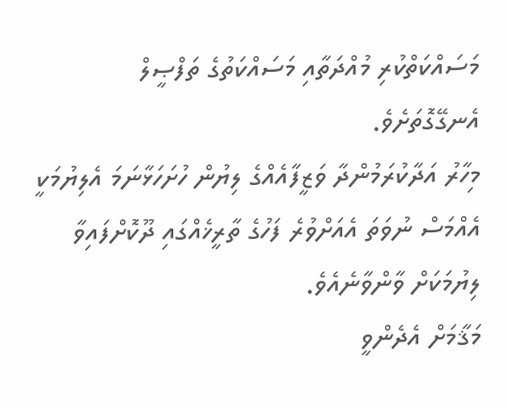މަސައްކަތްކުރި މުއްދަތާއި މަސައްކަތުގެ ތަފްޞީލް އެނގޭގޮތަށެވެ.
މިހާރު އަދާކުރަމުންދާ ވަޒީފާއެއްގެ ލިޔުން ހުށަހަޅާނަމަ އެލިޔުމަކީ އެއްމަސް ނުވަތަ އެއަށްވުރެ ފަހުގެ ތާރީޚެއްގައި ދޫކޮށްފައިވާ ލިޔުމަކަށް ވާންވާނެއެވެ.
މަޤާމަށް އެދެންވީ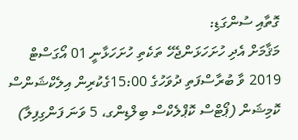ގޮތާއި ސުންގަޑި:
މަޤާމަށް އެދި ހުށަހަޅަންޖެހޭ ތަކެތި ހުށަހަޅާނީ 01 އޯގަސްޓް 2019 ވާ ބުރާސްފަތި ދުވަހުގެ 15:00ގެކުރިން އިލެކްޝަންސް ކޮމިޝަން (ޕޯޓްސް ކޮޕްލެކްސް ބިލްޑިންގ، 5 ވަނަ ފަންގިފިލާ)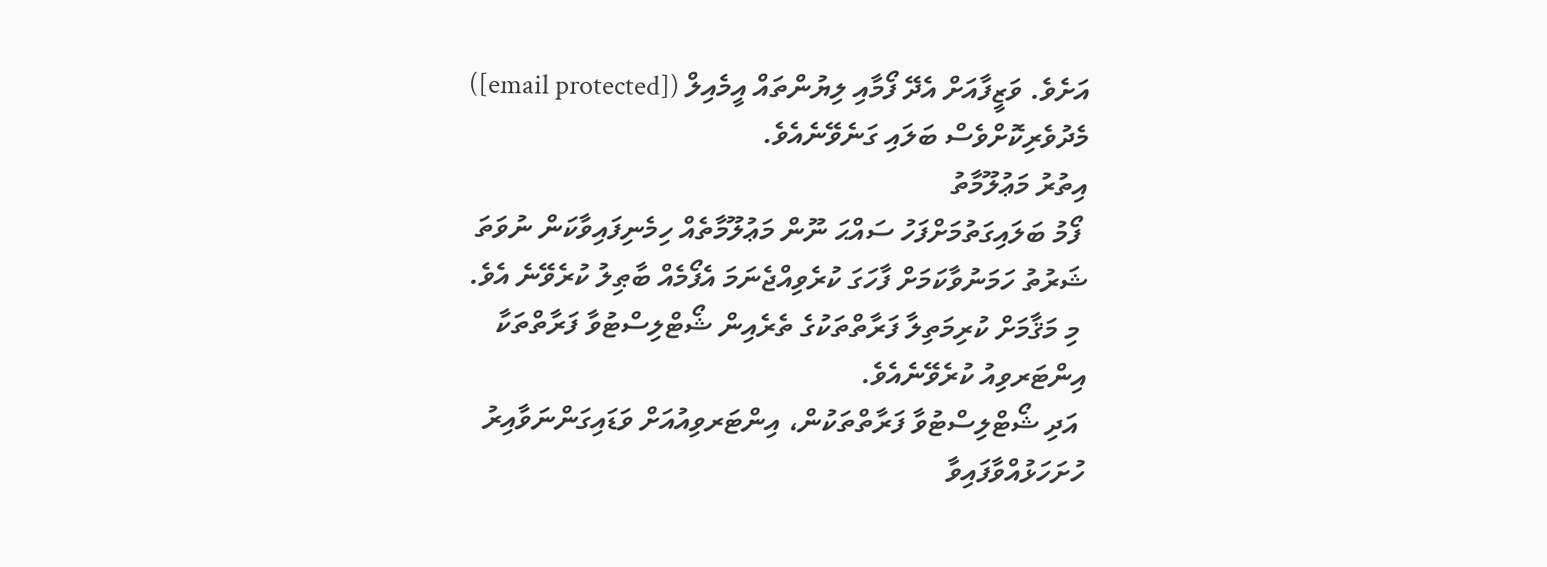އަށެވެ. ވަޒީފާއަށް އެދޭ ފޯމާއި ލިޔުންތައް އީމެއިލް ([email protected]) މެދުވެރިކޮށްވެސް ބަލައި ގަނެވޭނެއެވެ.
އިތުރު މަޢުލޫމާތު
 ފޯމު ބަލައިގަތުމަށްފަހު ސައްޙަ ނޫން މަޢުލޫމާތެއް ހިމެނިފައިވާކަން ނުވަތަ ޝަރުތު ހަމަނުވާކަމަށް ފާހަގަ ކުރެވިއްޖެނަމަ އެފޯމެއް ބާޠިލު ކުރެވޭނެ އެވެ.
 މި މަޤާމަށް ކުރިމަތިލާ ފަރާތްތަކުގެ ތެރެއިން ޝޯޓްލިސްޓުވާ ފަރާތްތަކާ އިންޓަރވިއު ކުރެވޭނެއެވެ.
 އަދި ޝޯޓްލިސްޓުވާ ފަރާތްތަކުން، އިންޓަރވިއުއަށް ވަޑައިގަންނަވާއިރު ހުށަހަޅުއްވާފައިވާ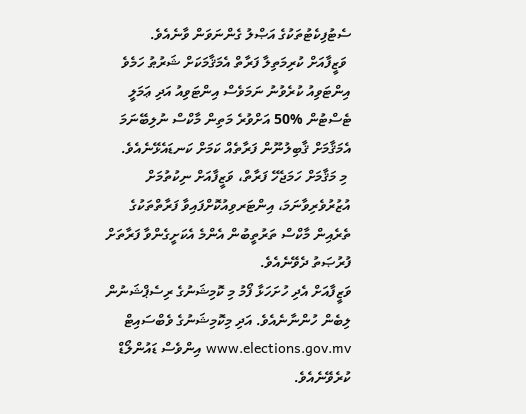ސެޓުފިކެޓުތަކުގެ އަޞްލު ގެންނަވަން ވާނެއެވެ.
 ވަޒީފާއަށް ކުރިމަތިލާ ފަރާތް އެމަޤާމަކަށް ޝަރުޠު ހަމެވެ އިންޓަވިއު ކުރެވުނު ނަމަވެސް އިންޓަވިއު އަދި ޢަމަލީ ޓެސްޓުން %50 އަށްވުރެ މަތިން މާކްސް ނުލިބޭނަމަ އެމަޤާމަށް ޤާބިލުނޫން ފަރާތެއް ކަމަށް ކަނޑައެޅޭނެއެވެ.
 މި މަޤާމަށް ހަމަޖެހޭ ފަރާތް، ވަޒީފާއަށް ނިކުތުމަށް އުޒުރުވެރިވާނަމަ، އިންޓަރވިއުކޮށްފައިވާ ފަރާތްތަކުގެ ތެރެއިން މާކްސް ތަރުތީބުން އެންމެ އެކަށީގެންވާ ފަރާތަށް ފުރުޞަތު ދެވޭނެއެވެ.
ވަޒީފާއަށް އެދި ހުށަހަޅާ ފޯމު މި ކޮމިޝަނުގެ ރިސެޕްޝަނުން ލިބެން ހުންނާނެއެވެ. އަދި މިކޮމިޝަނުގެ ވެބްސައިޓް www.elections.gov.mv އިންވެސް ޑައުންލޯޑް ކުރެވޭނެއެވެ.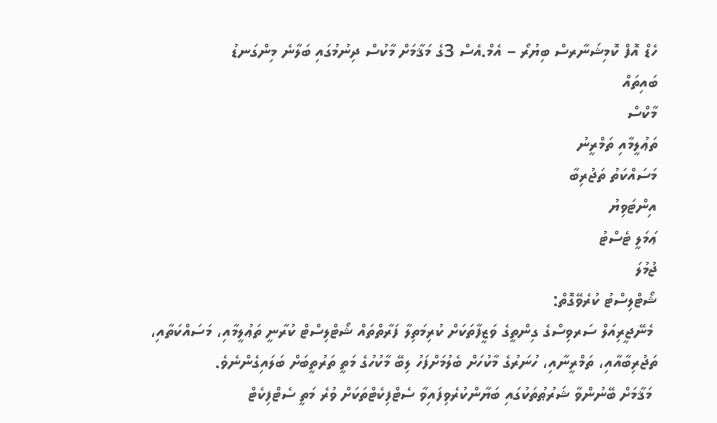ހެޑް އޮފް ކޮމިޝަނާރސް ބިޔުރޯ – އެމް.އެސް 3ގެ މަޤާމަށް މާކުސް ދިނުމުގައި ބަލާނެ މިންގަނޑު
ބައިތައް
މާކްސް
ތަޢުލީމާއި ތަމްރީނު
މަސައްކަތު ތަޖުރިބާ
އިންޓަވިޔު
ޢަމަލީ ޓެސްޓު
ޖުމުލަ
ޝޯޓްލިސްޓު ކުރެވޭގޮތް:
 މެނޭޖީރިއަލް ސަރވިސްގެ ގިންތީގެ ވަޒީފާތަކަށް ކުރިމަތިލާ ފަރާތްތައް ޝޯޓްލިސްޓް ކުރާނީ ތަޢުލީމާއި، މަސައްކަތާއި، ތަޖުރިބާއާއި، ތަމްރީނާއި، ހުނަރުގެ މާކުހަށް ބެލުމަށްފަހު ލިބޭ މާކުހުގެ މަތީ ތަރުތީބަށް ބަލައިގެންނެވެ.
 މަޤާމަށް ބޭނުންވާ ޝަރުޠުތަކުގައި ބަޔާންކުރެވިފައިވާ ސެޓްފިކެޓްތަކަށް ވުރެ މަތީ ސެޓްފިކެޓް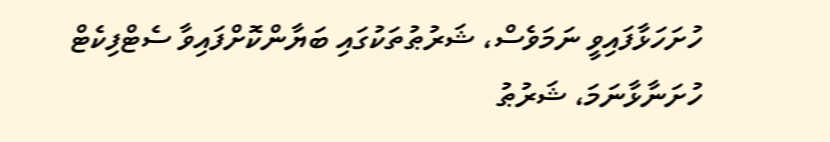ހުށަހަޅާފައިވީ ނަމަވެސް، ޝަރުޠުތަކުގައި ބަޔާންކޮށްފައިވާ ސެޓްފިކެޓް ހުށަނާޅާނަމަ، ޝަރުޠު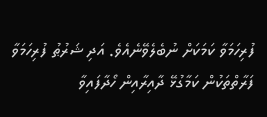ފުރިހަމަވާ ކަމަކަށް ނުބެލެވޭނެއެވެ. އަދި ޝަރުޠު ފުރިހަމަވާ ފަރާތްތަކުން ކަމާގުޅޭ ދާއިރާއިން ހޯދާފައިވާ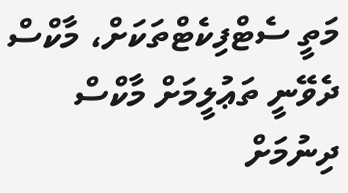މަތީ ސެޓްފިކެޓްތަކަށް، މާކްސް ދެވޭނީ ތަޢުލީމަށް މާކްސް ދިނުމަށް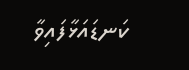ކަނޑައަޅާފައިވާ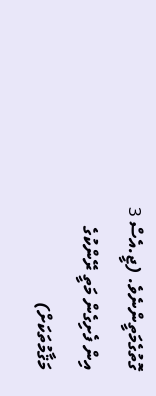ގޮތުގެމަތީންނެވެ. (ޖީ.އެސް 3 އިން ފެށިގެން މަތީ ރޭންކުގެ މަޤާމުތަކަށް)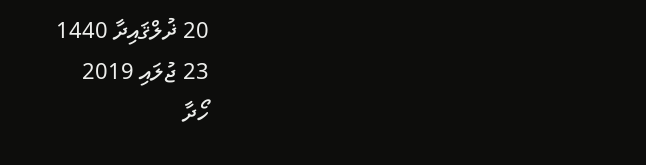20 ޛުލްޤައިދާ 1440
23 ޖުލައި 2019
ހޯދާ